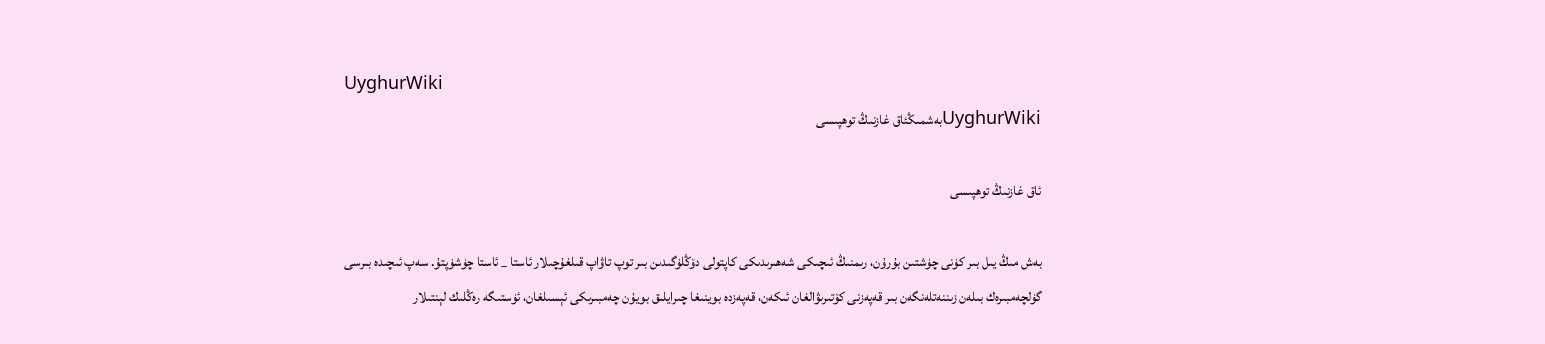UyghurWiki
UyghurWikiبەشمىڭئاق غازنىڭ توھپىسى

ئاق غازنىڭ توھپىسى

بەش مىڭ يىل بىر كۈنى چۈشتىن بۇرۇن، رىمنىڭ ئىچىكى شەھىرىدىكى كاپتولى دۆڭلۈگىدىن بىر توپ تاۋاپ قىلغۇچىلار ئاستا _ ئاستا چۈشۈپتۇ. سەپ ئىچىدە بىرسى گۈلچەمبىرەك بىلەن زىننەتلەنگەن بىر قەپەزنى كۆتىرىۋالغان ئىكەن، قەپەزدە بوينىغا چىرايلىق بويۇن چەمبىرىكى ئېسىلغان، ئۈستىگە رەڭلىك لېنتىلار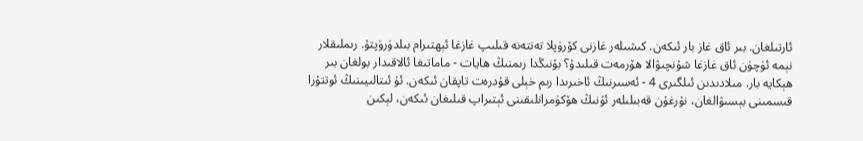ئارتىلغان. بىر ئاق غاز بار ئىكەن. كىشىلەر غازنى كۆرۈپلا تەنتەنە قىلىپ غازغا ئېھتىرام بىلدۈرۈپتۇ. رىملىقلار نېمە ئۈچۈن ئاق غازغا شۇنچىۋالا ھۆرمەت قىلىدۇ؟ بۇنىڭدا رىمنىڭ ھايات - ماماتىغا ئالاقىدار بولغان بىر ھېكايە بار. مىلادىدىن ئىلگىرى 4 - ئەسىرنىڭ ئاخىرىدا رىم خېلى قۇدرەت تاپقان ئىكەن. ئۇ ئىتالىيىنىڭ ئوتتۇرا قىسمىنى بېسىۋالغان، نۇرغۇن قەبىلىلەر ئۇنىڭ ھۆكۈمرانلىقىنى ئېتىراپ قىلىغان ئىكەن، لېكىن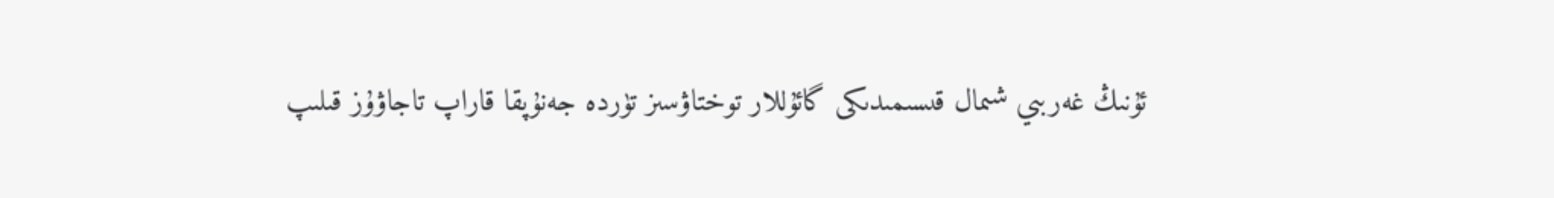ئۇنىڭ غەربىي شىمال قىسىمىدىكى گائۇللار توختاۋسىز تۈردە جەنۇپقا قاراپ تاجاۋۇز قىلىپ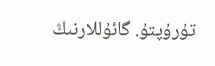تۇرۇپتۇ. گائۇللارنىڭ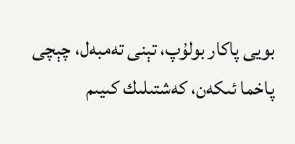بويى پاكار بولۇپ، تېنى تەمبەل، چېچى پاخما ئىكەن، كەشتىلىك كىيىم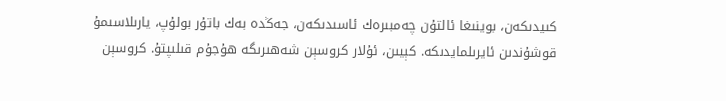كىيدىكەن، بوينىغا ئالتۇن چەمبىرەك ئاسىدىكەن، جەڭدە بەك باتۇر بولۇپ، يارىلاسىمۇ قوشۇندىن ئايرىلمايدىكە. كېيىن، ئۇلار كروسېن شەھىرىگە ھۇجۇم قىلىپتۇ. كروسېن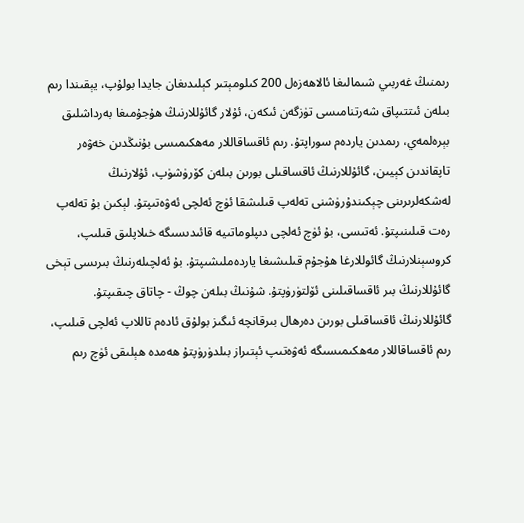رىمنىڭ غەربىي شىمالىغا ئالاھەزەل 200 كىلومېتىر كېلىدىغان جايدا بولۇپ، يېقىندا رىم بىلەن ئىتتىپاق شەرتنامىسى تۈزگەن ئىكەن، ئۇلار گائۇللارنىڭ ھۇجۇمىغا بەرداشلىق بېرەلمەي، رىمدىن ياردەم سوراپتۇ. رىم ئاقساقاللار مەھكىمىسى بۇنىڭدىن خەۋەر تاپقاندىن كېيىن، گائۇللارنىڭ ئاقساقىلى بورىن بىلەن كۆرۈشۈپ، ئۇلارنىڭ لەشكەلرىرىنى چېكىندۇرۈشنى تەلەپ قىلىشقا ئۈچ ئەلچى ئەۋەتىپتۇ. لېكىن بۇ تەلەپ رەت قىلىنىپتۇ. ئەتىسى، بۇ ئۈچ ئەلچى دىپلوماتىيە قائىدىسىگە خىلاپلىق قىلىپ، كروسېنلارنىڭ گائوللارغا ھۇجۇم قىلىشىغا ياردەملىشىپتۇ. بۇ ئەلچىلەرنىڭ بىرىسى تېخى گائۇللارنىڭ بىر ئاقساقىلىنى ئۆلتۈرۈپتۇ. شۇنىڭ بىلەن چوڭ - چاتاق چىقىپتۇ. گائۇللارنىڭ ئاقساقىلى بورىن دەرھال بىرقانچە ئىگىز بولۇق ئادەم تاللاپ ئەلچى قىلىپ، رىم ئاقساقاللار مەھكىمىسىگە ئەۋەتىپ ئېتىراز بىلدۈرۈپتۇ ھەمدە ھېلىقى ئۈچ رىم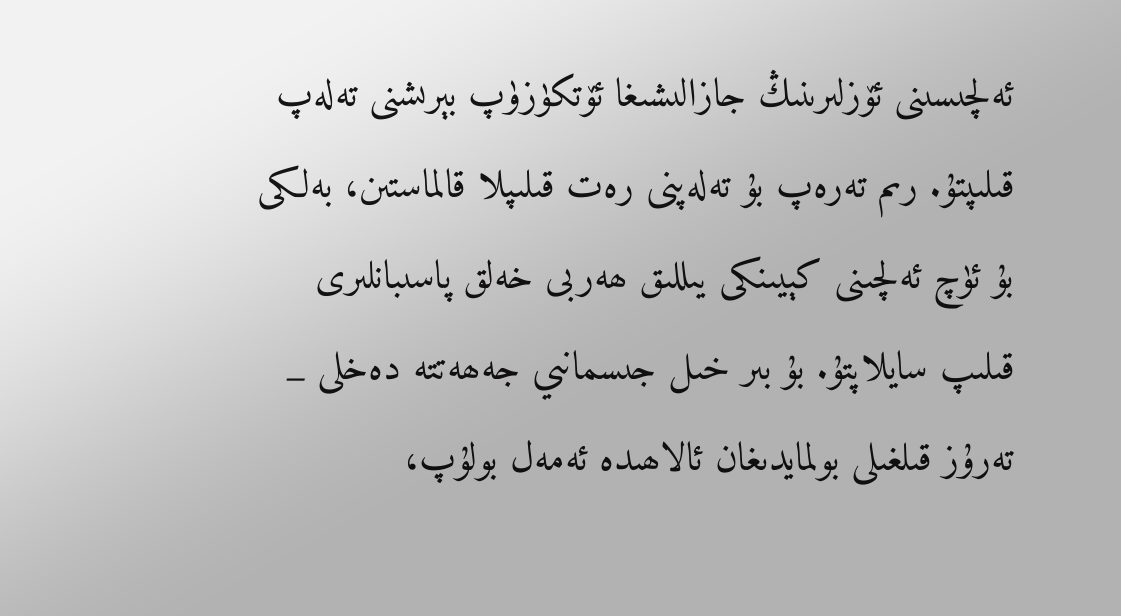ئەلچىسىنى ئۆزلىرىنىڭ جازالىشىغا ئۆتكۈزۈپ بېرىشنى تەلەپ قىلىپتۇ. رىم تەرەپ بۇ تەلەپنى رەت قىلىپلا قالماستىن، بەلكى بۇ ئۈچ ئەلچىنى كېيىنكى يىللىق ھەربى خەلق پاسىبانلىرى قىلىپ سايلاپتۇ. بۇ بىر خىل جىسمانىي جەھەتتە دەخلى _ تەرۇز قىلغىلى بولمايدىغان ئالاھىدە ئەمەل بولۇپ،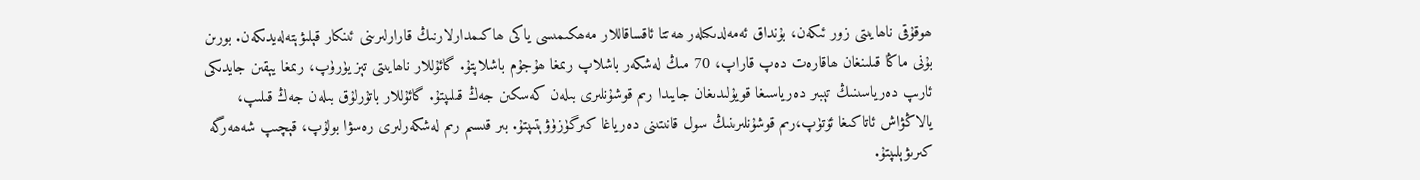ھوقۇقى ناھايىتى زور ئىكەن، بۇنداق ئەمەلدىكىلەر ھەتتا ئاقساقاللار مەھكىمىسى ياكى ھاكىمدارلارنىڭ قارارلىرىنى ئىنكار قېلىۋېتەلەيدىكەن. بورىن بۇنى ماڭا قىلىنغان ھاقارەت دەپ قاراپ، 70 مىڭ لەشكەر باشلاپ رىمغا ھۇجۇم باشلاپتۇ. گائۇللار ناھايىتى تېز يۈرۈپ، رىمغا يېقىن جايدىكى ئارىپ دەرياسىنىڭ تېبىر دەرياسىغا قويۇلىدىغان جايىدا رىم قوشۇنلىرى بىلەن كەسكىن جەڭ قىلىپتۇ. گائۇللار باتۇرلۇق بىلەن جەڭ قىلىپ، يالاڭۋاش ئاتاكىغا ئۆتۈپ،رىم قوشۇنلىرىنىڭ سول قانىتىنى دەرياغا كىرگۈزۈۋېتىپتۇ. بىر قىسىم رىم لەشكەرلىرى رەسۋا بولۇپ، قېچىپ شەھەرگە كىرىۋېلىپتۇ.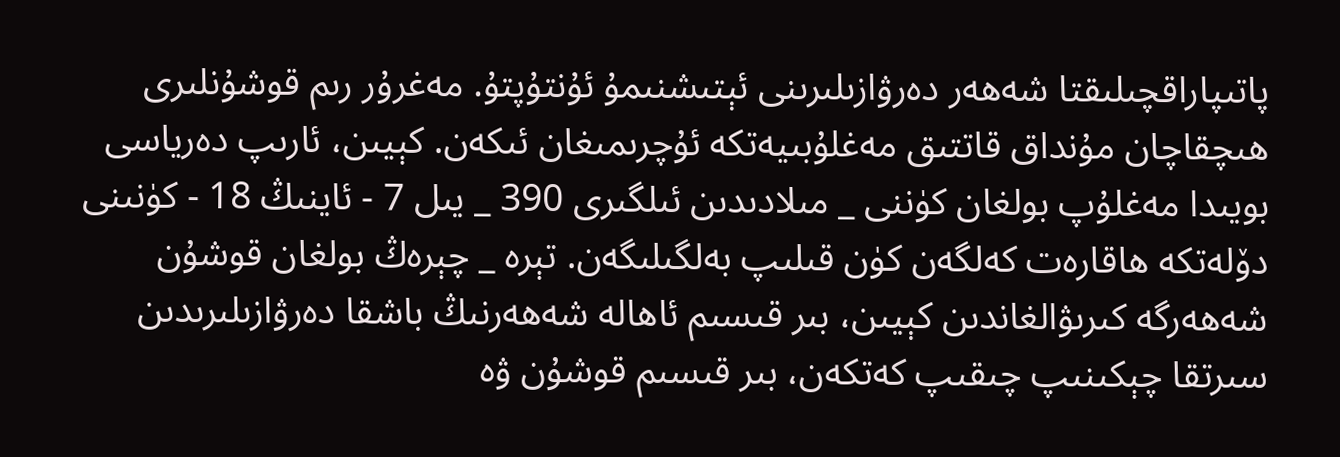پاتىپاراقچىلىقتا شەھەر دەرۋازىلىرىنى ئېتىشنىمۇ ئۇنتۇپتۇ. مەغرۇر رىم قوشۇنلىرى ھىچقاچان مۇنداق قاتتىق مەغلۇبىيەتكە ئۇچرىمىغان ئىكەن. كېيىن، ئارىپ دەرياسى بويىدا مەغلۇپ بولغان كۈننى _ مىلادىدىن ئىلگىرى 390 _ يىل 7 - ئاينىڭ 18 - كۈنىنى دۆلەتكە ھاقارەت كەلگەن كۈن قىلىپ بەلگىلىگەن. تېرە _ چېرەڭ بولغان قوشۇن شەھەرگە كىرىۋالغاندىن كېيىن، بىر قىسىم ئاھالە شەھەرنىڭ باشقا دەرۋازىلىرىدىن سىرتقا چېكىنىپ چىقىپ كەتكەن، بىر قىسىم قوشۇن ۋە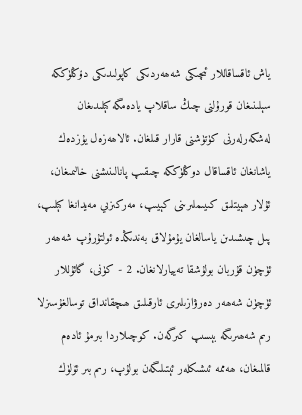ياش ئاقساقاللار ئىچىكى شەھەردىكى كاپولىدىكى دۆڭلۈككە سېلىنىغان قورۇلنى چىڭ ساقلاپ يادەمگە كېلىدىغان لەشكەرلەرنى كۈتۈشنى قارار قىلغان. ئالاھەزەل يۇزدەك ياشانغان ئاقساقال دوڭلۈككە چىقىپ پانالىنىشنى خالىمىغان، ئۇلار ھېيتلىق كىيىملىرىنى كېيىپ، مەركىزىي مەيدانغا كېلىپ، پىل چىشىدىن ياسالغان يۇمۇلاق بەندىڭدە ئولتۇرۇپ شەھەر ئۈچۈن قۇربان بولۇشقا تەييارلانغان. 2 - كۈنى، گائۇللار ئۈچۈن شەھەر دەرۋازىلىرى ئارقىلىق ھىچقانداق توسالغۇسىزلا رىم شەھىرىگە بېسىپ كىرگەن. كوچىلاردا بىرمۇ ئادەم قالمىغان، ھەممە ئىشىكلەر ئېتىلىگەن بولۇپ، رىم بىر ئۆلۈك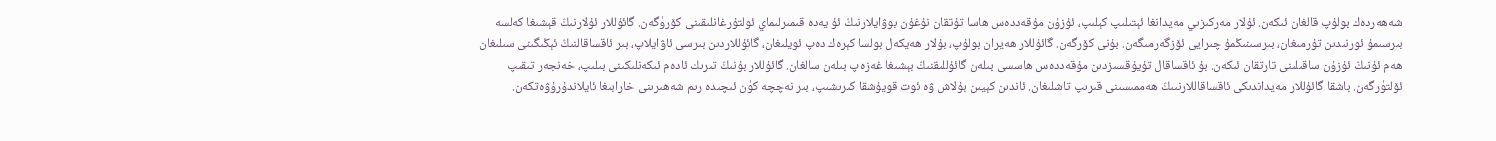شەھەردەك بولۇپ قالغان ئىكەن. ئۇلار مەركىزىي مەيدانغا ئېتىلىپ كېلىپ، ئۇزۇن مۇقەددەس ھاسا تۇتقان نۇغۇن بوۋايلارنىڭ ئۇ يەدە قىمىرلىماي ئولتۇرغانلىقىنى كۆرۈگەن. گائۇللار ئۇلارنىڭ قېشىغا كەلسە بىرسىمۇ ئورنىدىن تۇرمىغان، بىرسىنىڭمۇ چىرايى ئۆزگەرمىگەن. بۇنى كۆرگەن. گائۇللار ھەيران بولۇپ، بۇلار ھەيكەل بولسا كېرەك دەپ ئويلىغان، گائۇللاردىن بىرسى ئاۋايلاپ، بىر ئاقساقالنىڭ ئېڭىگىنى سىلىغان ھەم ئۇنىڭ ئۇزۇن ساقىلىنى تارتقان ئىكەن. بۇ ئاقساقال تۇيۇقسىزدىن مۇقەددەس ھاسسى بىلەن گائۇللىقنىڭ بېشىغا غەزەپ بىلەن سالغان. گائۇللار بۇنىڭ تىرىك ئادەم ئىكەنلىكىنى بىلىپ، خەنجەر تىقىپ ئۆلتۈرگەن. باشقا گائۇللار مەيداندىكى ئاقساقاللارنىىڭ ھەممىسىنى قىرىپ تاشلىغان. ئاندىن كېيىن بۇلاش ۋە ئوت قويۇشقا كىرىشىپ، بىر نەچچە كۈن ئىچىدە رىم شەھىرىنى خارابىغا ئايلاندۇرۇۋەتكەن.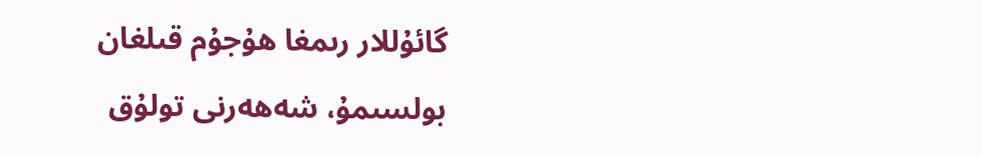گائۇللار رىمغا ھۇجۇم قىلغان بولسىمۇ، شەھەرنى تولۇق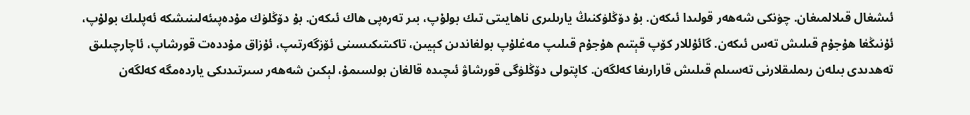ئىشغال قىلالمىغان. چۈنكى شەھەر قولىدا ئىكەن. بۇ دۆڭلۈكنىڭ يارىلىرى ناھايىتى تىك بولۇپ، بىر تەرەپى ھاك ئىكەن. بۇ دۆڭلۈك مۇدەپىئەلىنىشكە ئەپلىك بولۇپ، ئۇنىڭغا ھۇجۇم قىلىش تەس ئىكەن. گائۇللار كۆپ قېتىم ھۇجۇم قىلىپ مەغلۇپ بولغاندىن كېيىن، تاكىتىكىسىنى ئۆزگەرتىپ، ئۇزاق مۇددەت قورشاپ، ئاچارچىلىق تەھدىدى بىلەن رىملىقلارنى تەسىلم قىلىش قارارىغا كەلگەن. كاپتولى دۆڭلۈگى قورشاۋ ئىچىدە قالغان بولسىمۇ، لېكىن شەھەر سىرتىدىكى ياردەمگە كەلگەن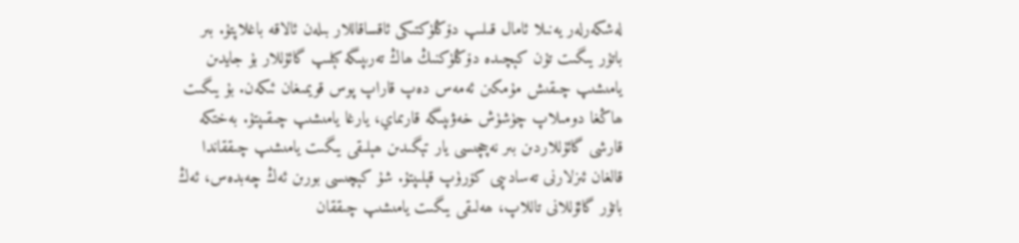لەشكەرلەر يەنىلا ئامال قىلىپ دۆڭلۈكتىكى ئاقساقاللار بىلەن ئالاقە باغلاپتۇ. بىر باتۇر يىگىت تۇن كېچىدە دۆڭلۈكنىڭ ھاڭ تەرىپىگە كېلىپ گائۇللار بۇ جايدىن يامىشىپ چىقىش مۇمكىن ئەمەس دەپ قاراپ پوس قويمىغان ئىكەن. بۇ يىگىت ھاڭغا دومىلاپ چۈشۈش خەۋىپىگە قارىماي، يارغا يامىشىپ چىقىپتۇ. بەختكە قارشى گائۇللاردىن بىر نەچچىسى يار تېگىدىن ھېلىقى يىگىت يامىشىپ چىققاندا قالغان ئىزلارنى تەسادىپى كۆرۈپ قېلىپتۇ. شۇ كېچىسى بورىن ئەڭ چەبدەس، ئەڭ باتۇر گائۇللانى تاللاپ، ھەلىقى يىگىت يامىشىپ چىققان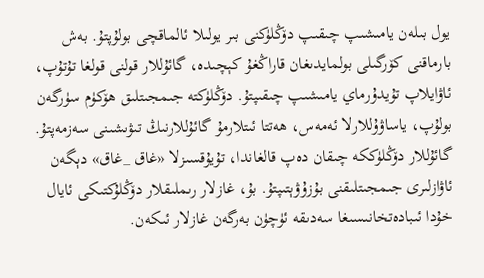يول بىلەن يامىشىپ چىقىپ دۆڭلۈكنى بىر يولىلا ئالماقچى بولۇپتۇ. بەش بارماقنى كۆرگىلى بولمايدىغان قاراڭغۇ كېچىدە، گائۇللار قولنى قولغا تۇتۇپ، ئاۋايلاپ تۇيدۇرماي يامىشىپ چىقىپتۇ. دۆڭلۈكتە جىمجىتلىق ھۆكۈم سۈرگەن بولۇپ، ياساۋۇللارلا ئەمەس، ھەتتا ئىتلارمۇ گائۇللارنىڭ تىۋىشىنى سەزمەپتۇ. گائۇللار دۆڭلۈككە چىقان دەپ قالغاندا، تۇيۇقسىزلا «غاق _غاق» دېگەن ئاۋازلىرى جىمجىتلىقنى بۇزۇۋېتىپتۇ. بۇ، غازلار رىملىقلار دۆڭلۇكتىكى ئايال خۇدا ئىبادەتخانىسىغا سەدىقە ئۈچۈن بەرگەن غازلار ئىكەن.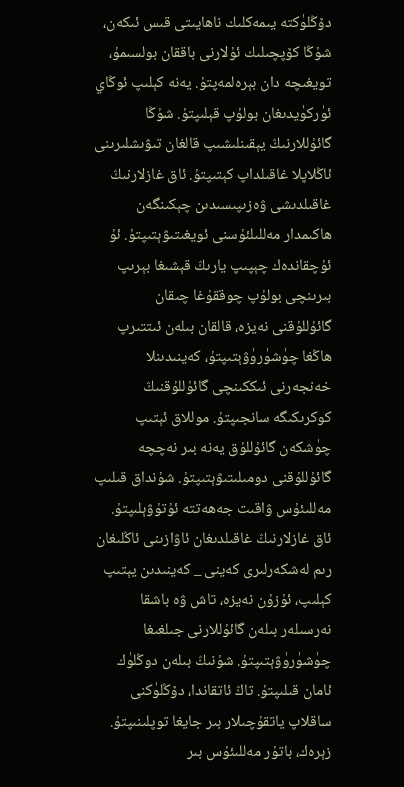دۆڭلۈكتە يىمەكلىك ناھايىتى قىس ئىكەن، شۇڭا كۆپچىلىك ئۇلارنى باققان بولسىمۇ، تويغىچە دان بېرەلمەپتۇ. يەنە كېلىپ ئوڭاي ئۈركۈيدىغان بولۇپ قېلىپتۇ. شۇڭا گائۇللارنىڭ يېقىنلىشىپ قالغان تىۋىشلىرىنى ئاڭلاپلا غاقىلداپ كېتىپتۇ. ئاق غازلارنىڭ غاقىلدىشى ۋەزىپىسىدىن چېكىنگەن ھاكىمدار مەللىلئۇسنى ئويغىتىۋېتىپتۇ. ئۇ ئۇچقاندەك چېپىپ يارىڭ قېشىغا بېرىپ بىرىنچى بولۇپ چوققۇغا چىقان گائۇللۇقنى نەيزە، قالقان بىلەن ئىتتىرپ ھاڭغا چۈشۈرۈۋېتىپتۇ، كەينىدىنلا خەنجەرنى ئىككىنچى گائۇللۇقنىڭ كوكرىكىگە سانجىپتۇ. موللاق ئېتىپ چۈشكەن گائۇللۇق يەنە بىر نەچچە گائۇللۇقنى دومىلىتىۋېتىپتۇ. شۇنداق قىلىپ مەللىئۇس ۋاقىت جەھەتتە ئۇتۇۋېلىپتۇ. ئاق غازلارنىڭ غاقىلدىغان ئاۋازىنى ئاڭلىغان رىم لەشكەرلىرى كەينى _ كەينىدىن يېتىپ كېلىپ، ئۇزۇن نەيزە، تاش ۋە باشقا نەرسىلەر بىلەن گائۇللارنى جىلغىغا چۈشۈرۈۋېتىپتۇ. شۇنىڭ بىلەن دوڭلۈك ئامان قىلىپتۇ. تاڭ ئاتقاندا، دۆڭلۈكنى ساقلاپ ياتقۇچىلار بىر جايغا توپلىنىپتۇ. زېرەك، باتۇر مەللىئۇس بىر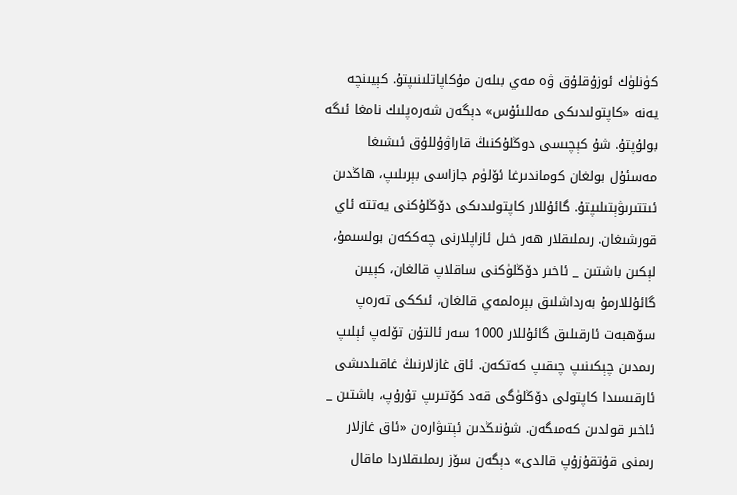كۈنلۈك ئوزۇقلۇق ۋە مەي بىلەن مۇكاپاتلىنىپتۇ. كېيىنچە يەنە «كاپتولىدىكى مەللىئۇس» دېگەن شەرەپلىك نامغا ئىگە بولۇپتۇ. شۇ كېچىسى دوڭلۇكنىڭ قاراۋۇللۇق ئىشىغا مەسئۇل بولغان كوماندىرغا ئۆلۈم جازاسى بېرىلىپ، ھاڭدىن ئىتتىرىۋېتىلىپتۇ. گائۇللار كاپتولىدىكى دۆڭلۇكنى يەتتە ئاي قورشىغان. رىملىقلار ھەر خىل ئازاپلارنى چەككەن بولسىمۇ، لېكىن باشتىن _ ئاخىر دۆڭلۈكنى ساقلاپ قالغان، كېيىن گائۇللارمۇ بەرداشلىق بېرەلمەي قالغان، ئىككى تەرەپ سۆھبەت ئارقىلىق گائۇللار 1000 سەر ئالتۇن تۆلەپ ئېلىپ رىمدىن چېكىنىپ چىقىپ كەتكەن. ئاق غازلارنىڭ غاقىلدىشى ئارقىسىدا كاپتولى دۆڭلۈگى قەد كۆتىرىپ تۇرۇپ، باشتىن _ ئاخىر قولدىن كەمىگەن. شۇنىڭدىن ئېتىۋارەن «ئاق غازلار رىمنى قۇتقۇزۇپ قالدى» دېگەن سۆز رىملىقلاردا ماقال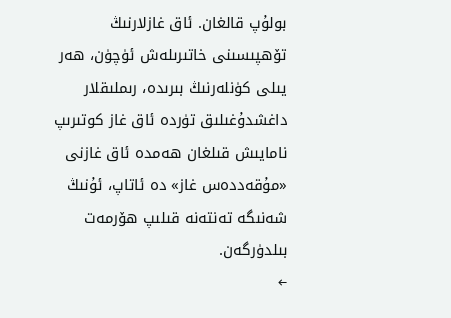بولۇپ قالغان. ئاق غازلارنىڭ تۆھپىسىنى خاتىرىلەش ئۈچۈن، ھەر يىلى كۈنلەرنىڭ بىرىدە، رىملىقلار داغشدۇغىلىق تۈردە ئاق غاز كوتىرىپ نامايىش قىلغان ھەمدە ئاق غازنى «مۇقەددەس غاز» دە ئاتاپ، ئۇنىڭ شەنىگە تەنتەنە قىلىپ ھۆرمەت بىلدۈرگەن.
←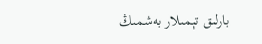بارلىق تېمىلار بەشمىڭ